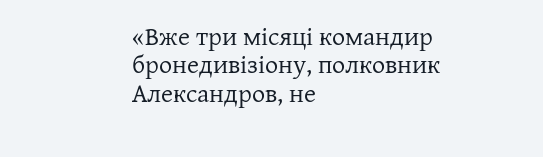«Вже три місяці командир бронедивізіону, полковник Александров, не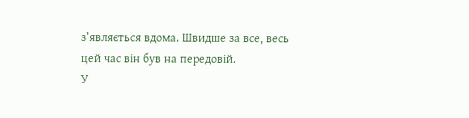з’являється вдома. Швидше за все, весь цей час він був на передовій.
У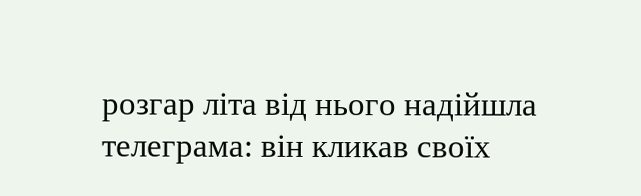розгар літа від нього надійшла телеграма: він кликав своїх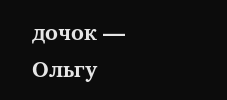дочок — Ольгу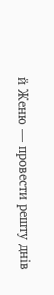й Женю — провести решту днів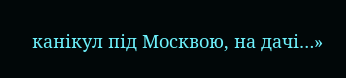канікул під Москвою, на дачі…»